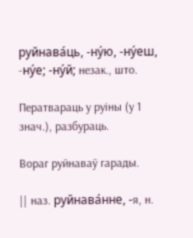руйнава́ць, -ну́ю, -ну́еш, -ну́е; -ну́й; незак., што.

Ператвараць у руіны (у 1 знач.), разбураць.

Вораг руйнаваў гарады.

|| наз. руйнава́нне, -я, н.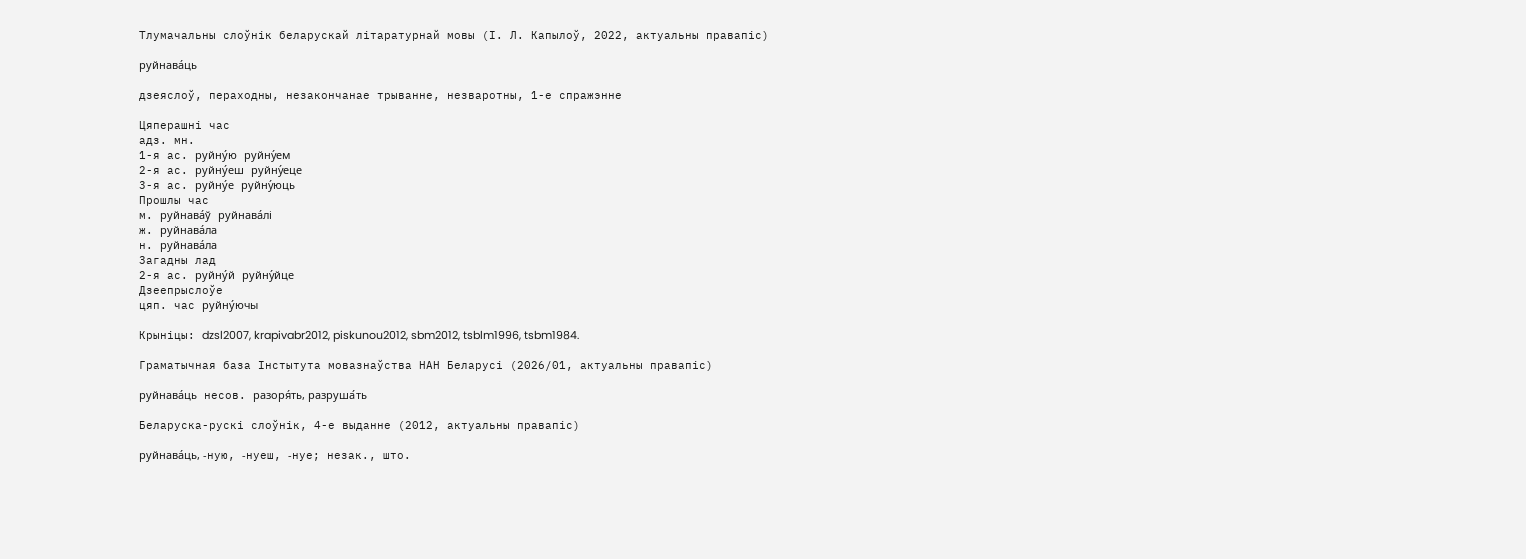Тлумачальны слоўнік беларускай літаратурнай мовы (І. Л. Капылоў, 2022, актуальны правапіс)

руйнава́ць

дзеяслоў, пераходны, незакончанае трыванне, незваротны, 1-е спражэнне

Цяперашні час
адз. мн.
1-я ас. руйну́ю руйну́ем
2-я ас. руйну́еш руйну́еце
3-я ас. руйну́е руйну́юць
Прошлы час
м. руйнава́ў руйнава́лі
ж. руйнава́ла
н. руйнава́ла
Загадны лад
2-я ас. руйну́й руйну́йце
Дзеепрыслоўе
цяп. час руйну́ючы

Крыніцы: dzsl2007, krapivabr2012, piskunou2012, sbm2012, tsblm1996, tsbm1984.

Граматычная база Інстытута мовазнаўства НАН Беларусі (2026/01, актуальны правапіс)

руйнава́ць несов. разоря́ть, разруша́ть

Беларуска-рускі слоўнік, 4-е выданне (2012, актуальны правапіс)

руйнава́ць, ‑ную, ‑нуеш, ‑нуе; незак., што.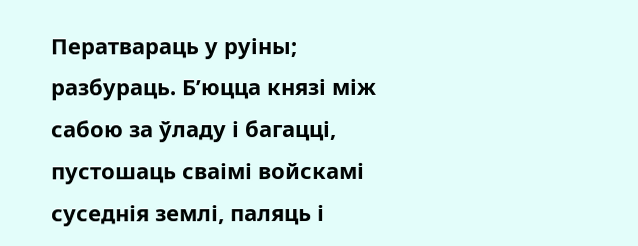Ператвараць у руіны; разбураць. Б’юцца князі між сабою за ўладу і багацці, пустошаць сваімі войскамі суседнія землі, паляць і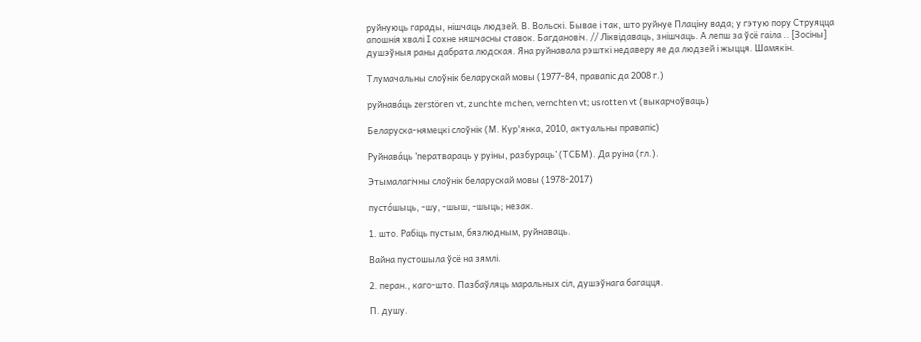руйнуюць гарады, нішчаць людзей. В. Вольскі. Бывае і так, што руйнуе Плаціну вада; у гэтую пору Струяцца апошнія хвалі І сохне няшчасны ставок. Багдановіч. // Ліквідаваць, знішчаць. А лепш за ўсё гаіла .. [Зосіны] душэўныя раны дабрата людская. Яна руйнавала рэшткі недаверу яе да людзей і жыцця. Шамякін.

Тлумачальны слоўнік беларускай мовы (1977-84, правапіс да 2008 г.)

руйнава́ць zerstören vt, zunchte mchen, vernchten vt; usrotten vt (выкарчоўваць)

Беларуска-нямецкі слоўнік (М. Кур'янка, 2010, актуальны правапіс)

Руйнава́ць ’ператвараць у руіны, разбураць’ (ТСБМ). Да руіна (гл.).

Этымалагічны слоўнік беларускай мовы (1978-2017)

пусто́шыць, -шу, -шыш, -шыць; незак.

1. што. Рабіць пустым, бязлюдным, руйнаваць.

Вайна пустошыла ўсё на зямлі.

2. перан., каго-што. Пазбаўляць маральных сіл, душэўнага багацця.

П. душу.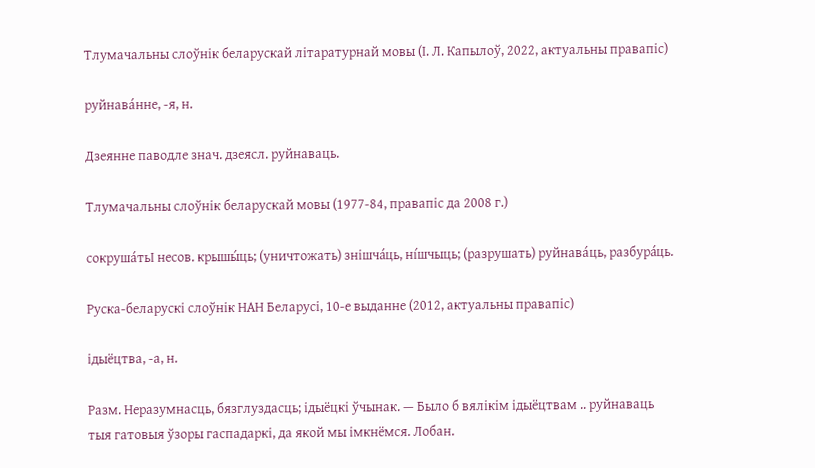Тлумачальны слоўнік беларускай літаратурнай мовы (І. Л. Капылоў, 2022, актуальны правапіс)

руйнава́нне, ‑я, н.

Дзеянне паводле знач. дзеясл. руйнаваць.

Тлумачальны слоўнік беларускай мовы (1977-84, правапіс да 2008 г.)

сокруша́тьI несов. крышы́ць; (уничтожать) знішча́ць, ні́шчыць; (разрушать) руйнава́ць, разбура́ць.

Руска-беларускі слоўнік НАН Беларусі, 10-е выданне (2012, актуальны правапіс)

ідыёцтва, ‑а, н.

Разм. Неразумнасць, бязглуздасць; ідыёцкі ўчынак. — Было б вялікім ідыёцтвам .. руйнаваць тыя гатовыя ўзоры гаспадаркі, да якой мы імкнёмся. Лобан.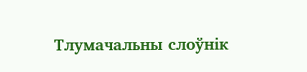Тлумачальны слоўнік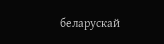беларускай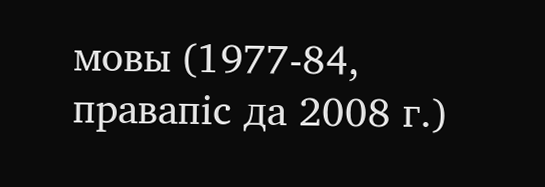мовы (1977-84, правапіс да 2008 г.)